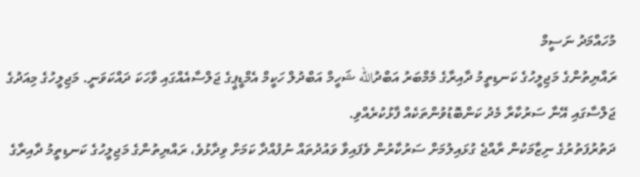މުހައްމަދު ނަސީމް
ރައްޔިތުންގެ މަޖިލީހުގެ ކަނޑިތީމު ދާއިރާގެ މެމްބަރު އަބްދުالله ޝަހީމް އަބްދުލް ހަކީމް އެމްޑީޕީގެ ޖަލްސާއެއްގައި ވާހަކަ ދައްކަވަނީ. މަޖިލީހުގެ މިއަދުގެ ޖަލްސާގައި އޭނާ ސަރުކާރާ މެދު ކަންބޮޑުވުންތަކެއް ފާޅުކުރެއްވި.
ދަތުރުފަތުރުގެ ނިޒާމަކުން ރާއްޖެ ގުޅައިލުމަށް ސަރުކާރުން ވެފައިވާ ވައުދުތައް ނުފުއްދާ ކަމަށް ވިދާޅުވެ، ރައްޔިތުންގެ މަޖިލީހުގެ ކަނޑިތީމު ދާއިރާގެ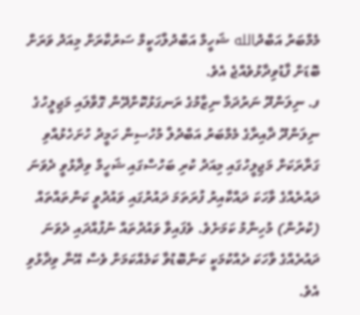މެމްބަރު އަބްދުالله ޝަހީމް އަބްދުލްހަކީމް ސަރުކާރަށް މިއަދު ވަރަށް ބޮޑަށް ފާޑުވިދާޅުވެއްޖެ އެވެ.
ފ. ނިލަންދޫ ނަރުދަމާ ނިޒާމުގެ ރަނގަޅުކޮށްދޭން ގޮވާލައި މަޖިލީހުގެ ނިލަންދޫ ދާއިރާގެ މެމްބަރު އަބްދުލް މުހުސިން ހަމީދު ހުށަހެޅުއްވި ގަރާރަކަށް މަޖިލީހުގައި މިއަދު ކުރި ބަހުސްގައި ޝަހީމް ވިދާޅުވީ ދެވަނަ ދައުރެއްގެ ވާހަކަ ދައްކާއިރު ފުރަތަމަ ދައުރުގައި ވައުދުވީ ކަންތައްތައް (ކުރުން) މުހިންމު ކަމަށެވެ. ވެފައިވާ ވައުދުތައް ނުފުއްދައި ދެވަނަ ދައުރެއްގެ ވާހަކަ ދެއްކުމަކީ ކަންބޮޑުވާ ކަމެއްކަމަށް ވެސް އޭނާ ވިދާޅުވި އެވެ.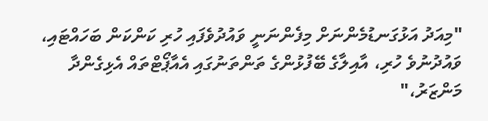"މިއަދު އަޅުގަނޑުމެންނަށް މިފެންނަނީ ވައުދުވެފައި ހުރި ކަންކަން ބަހައްޓައި، ވައުދުނުވެ ހުރި، އާއިލާގެ ބޭފުޅުންގެ ތަންތަނުގައި އެއާޕޯޓްތައް އެޅިގެންދާ މަންޒަރު،"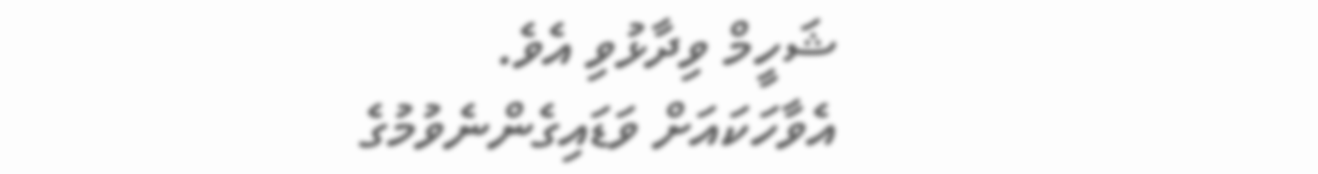ޝަހީމް ވިދާޅުވި އެވެ.
އެވާހަކައަށް ވަޑައިގެންނެވުމުގެ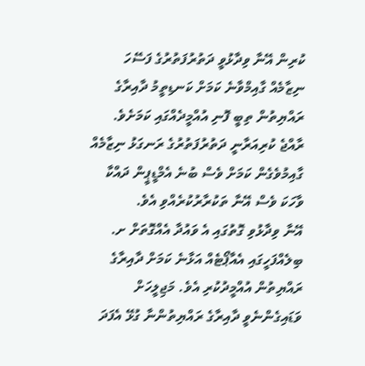ކުރިން އޭނާ ވިދާޅުވީ ދަތުރުފަތުރުގެ ފަސޭހަ ނިޒާމެއް ގާއިމްވާނެ ކަމަށް ކަނޑިތީމު ދާއިރާގެ ރައްޔިތުން ތިބީ ފޮނި އުއްމީދެއްގައި ކަމަށެވެ. ރާއްޖެ ކުރިއަރާނީ ދަތުރުފަތުރުގެ ރަނގަޅު ނިޒާމެއް ގާއިމުވެގެން ކަމަށް ވެސް ބުނެ އެމްޑީޕީން ދައްކާ ވާހަކަ ވެސް އޭނާ ތަކުރާރުކުރެއްވި އެވެ.
އޭނާ ވިދާޅުވި ގޮތުގައި އެ ވައުދާ އެއްގޮތަށް ށ. ބިލެއްފަހީގައި އެއާޕޯޓެއް އަޅާނެ ކަމަށް ދާއިރާގެ ރައްޔިތުން އުއްމީދުކުރި އެވެ. މަޖިލީހަށް ވަޑައިގެންނެވީ ދާއިރާގެ ރައްޔިތުންނާ ގުޅޭ އެފަދަ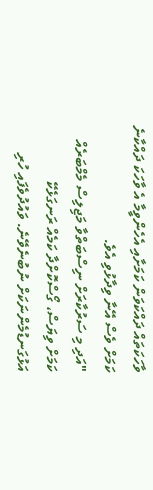ވާހަކަތައް ދައްކަވަން ކަމަށާއި އެހެންވީމާ އެ ވާހަކަ ދައްކާނެ ކަމަށް ވެސް އޭނާ ވިދާޅުވި އެވެ.
"އަދި މި ސަރުކާރަށް ނިސްބަތްވާ މަޖިލިސް މެމްބަރެއް ކަމަށް ވިޔަސް، ގޯސްކޮށްދާ ކަމެއް ރަނގަޅެކޭ އަޅުގަނޑުމެންނަކަށް ނުބުނެވޭނެ. ވައުދުވެފައި ހުރި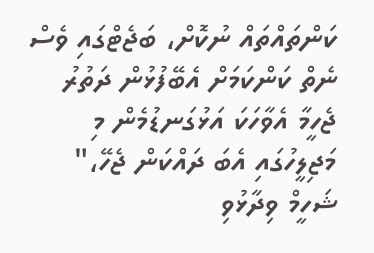ކަންތައްތައް ނުކޮށް، ބަޖެޓްގައި ވެސް ނެތް ކަންކަމަށް އެބޭފުޅުން ދަތުރު ޖެހީމާ އެވާހަކަ އަޅުގަނޑުމެން މި މަޖިލީހުގައި އެބަ ދައްކަން ޖެހޭ،" ޝަހީމް ވިދާޅުވި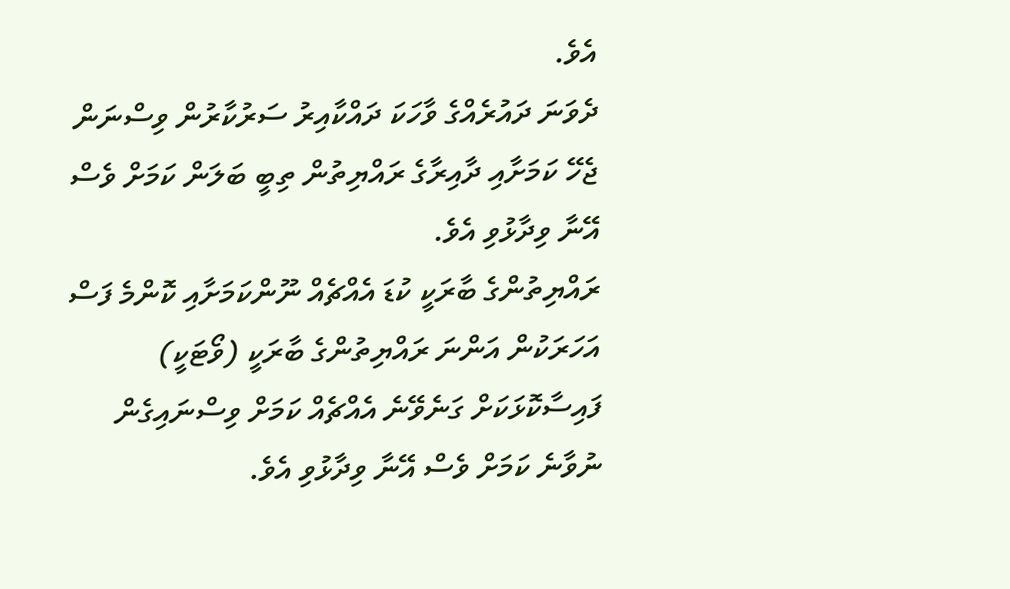އެވެ.
ދެވަނަ ދައުރެއްގެ ވާހަކަ ދައްކާއިރު ސަރުކާރުން ވިސްނަން ޖެހޭ ކަމަށާއި ދާއިރާގެ ރައްޔިތުން ތިބީ ބަލަން ކަމަށް ވެސް އޭނާ ވިދާޅުވި އެވެ.
ރައްޔިތުންގެ ބާރަކީ ކުޑަ އެއްޗެއް ނޫންކަމަށާއި ކޮންމެ ފަސް އަހަރަކުން އަންނަ ރައްޔިތުންގެ ބާރަކީ (ވޯޓަކީ) ފައިސާކޮޅަކަށް ގަނެވޭނެ އެއްޗެއް ކަމަށް ވިސްނައިގެން ނުވާނެ ކަމަށް ވެސް އޭނާ ވިދާޅުވި އެވެ.